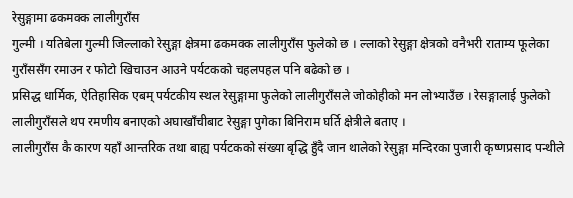रेसुङ्गामा ढकमक्क लालीगुराँस
गुल्मी । यतिबेला गुल्मी जिल्लाको रेसुङ्गा क्षेत्रमा ढकमक्क लालीगुराँस फुलेको छ । ल्लाको रेसुङ्गा क्षेत्रको वनैभरी राताम्य फूलेका गुराँससँग रमाउन र फोटो खिचाउन आउने पर्यटकको चहलपहल पनि बढेको छ ।
प्रसिद्ध धार्मिक, ऐतिहासिक एबम् पर्यटकीय स्थल रेसुङ्गामा फुलेको लालीगुराँसले जोकोहीको मन लोभ्याउँछ । रेसङ्गालाई फुलेको लालीगुराँसले थप रमणीय बनाएको अघाखाँचीबाट रेसुङ्गा पुगेका बिनिराम घर्ति क्षेत्रीले बताए ।
लालीगुराँस कै कारण यहाँ आन्तरिक तथा बाह्य पर्यटकको संख्या बृद्धि हुँदै जान थालेको रेसुङ्गा मन्दिरका पुजारी कृष्णप्रसाद पन्थीले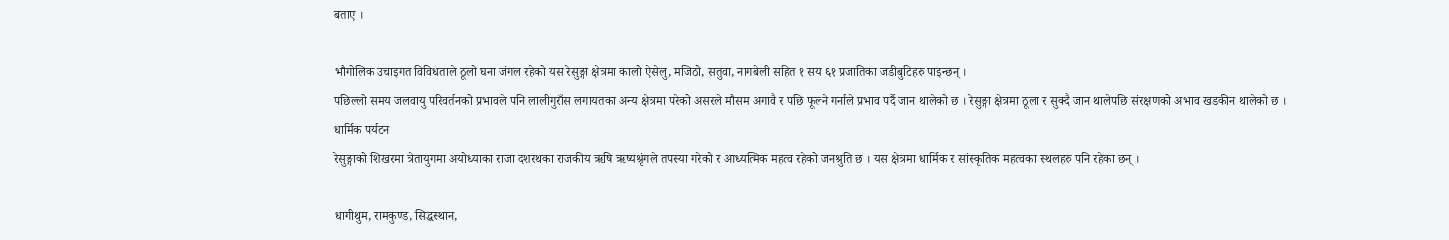बताए ।

भौगोलिक उचाइगत विविधताले ठूलो घना जंगल रहेको यस रेसुङ्गा क्षेत्रमा कालो ऐसेलु, मजिठो, सतुवा, नागबेली सहित १ सय ६१ प्रजातिका जडीबुटिहरु पाइन्छन् ।
पछिल्लो समय जलवायु परिवर्तनको प्रभावले पनि लालीगुराँस लगायतका अन्य क्षेत्रमा परेको असरले मौसम अगावै र पछि फूल्ने गर्नाले प्रभाव पर्दै जान थालेको छ । रेसुङ्गा क्षेत्रमा ठूला र सुक्दै जान थालेपछि संरक्षणको अभाव खडकीन थालेको छ ।
धार्मिक पर्यटन
रेसुङ्गाको शिखरमा त्रेतायुगमा अयोध्याका राजा दशरथका राजकीय ऋषि ऋष्यश्रृंगले तपस्या गरेको र आध्यत्मिक महत्व रहेको जनश्रुति छ । यस क्षेत्रमा धार्मिक र सांस्कृतिक महत्वका स्थलहरु पनि रहेका छन् ।

धागीथुम, रामकुण्ड, सिद्धस्थान,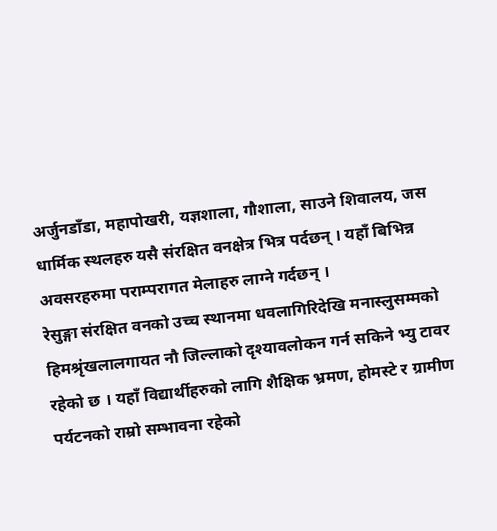अर्जुनडाँडा, महापोखरी, यज्ञशाला, गौशाला, साउने शिवालय, जस धार्मिक स्थलहरु यसै संरक्षित वनक्षेत्र भित्र पर्दछन् । यहाँ बिभिन्न अवसरहरुमा पराम्परागत मेलाहरु लाग्ने गर्दछन् ।
रेसुङ्गा संरक्षित वनको उच्च स्थानमा धवलागिरिदेखि मनास्लुसम्मको हिमश्रृंखलालगायत नौ जिल्लाको दृश्यावलोकन गर्न सकिने भ्यु टावर रहेको छ । यहाँ विद्यार्थीहरुको लागि शैक्षिक भ्रमण, होमस्टे र ग्रामीण पर्यटनको राम्रो सम्भावना रहेको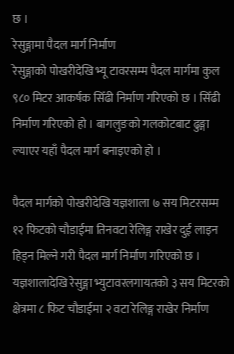छ ।
रेसुङ्गामा पैदल मार्ग निर्माण
रेसुङ्गाको पोखरीदेखि भ्यू टावरसम्म पैदल मार्गमा कुल ९८० मिटर आकर्षक सिँढी निर्माण गरिएको छ । सिँढी निर्माण गरिएको हो । बागलुङको गलकोटबाट ढुङ्गा ल्याएर यहाँ पैदल मार्ग बनाइएको हो ।

पैदल मार्गको पोखरीदेखि यज्ञशाला ७ सय मिटरसम्म १२ फिटको चौडाईमा तिनवटा रेलिङ्ग राखेर दुई लाइन हिड्न मिल्ने गरी पैदल मार्ग निर्माण गरिएको छ । यज्ञशालादेखि रेसुङ्गा भ्युटावरलगायतको ३ सय मिटरको क्षेत्रमा ८ फिट चौडाईमा २ वटा रेलिङ्ग राखेर निर्माण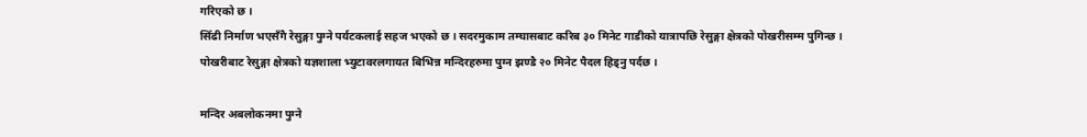गरिएको छ ।
सिँढी निर्माण भएसँगै रेसुङ्गा पुग्ने पर्यटकलाई सहज भएको छ । सदरमुकाम तम्घासबाट करिब ३० मिनेट गाडीको यात्रापछि रेसुङ्गा क्षेत्रको पोखरीसम्म पुगिन्छ ।
पोखरीबाट रेसुङ्गा क्षेत्रको यज्ञशाला भ्युटावरलगायत बिभिन्न मन्दिरहरुमा पुग्न झण्डै २० मिनेट पैदल हिड्नु पर्दछ ।

मन्दिर अबलोकनमा पुग्ने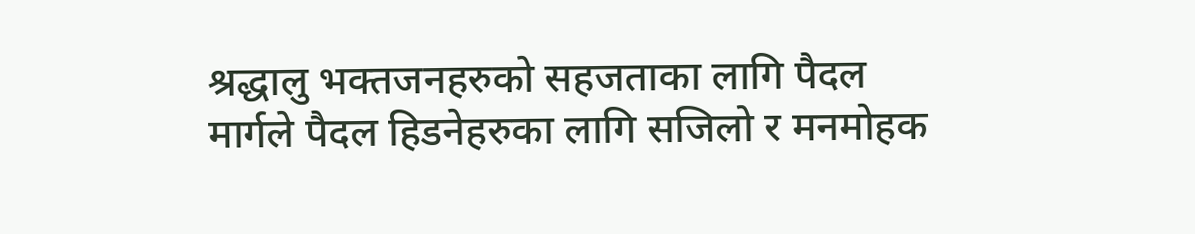श्रद्धालु भक्तजनहरुको सहजताका लागि पैदल मार्गले पैदल हिडनेहरुका लागि सजिलो र मनमोहक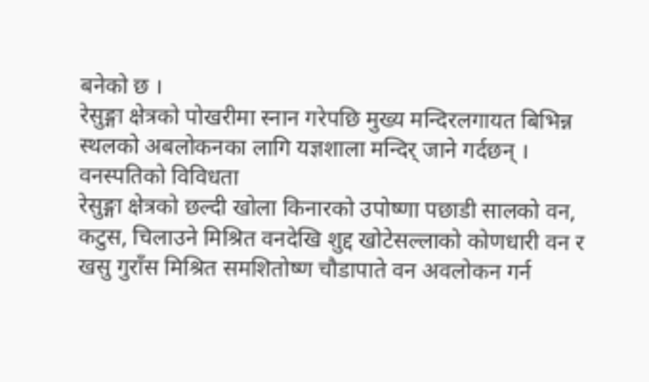बनेको छ ।
रेसुङ्गा क्षेत्रको पोखरीमा स्नान गरेपछि मुख्य मन्दिरलगायत बिभिन्न स्थलको अबलोकनका लागि यज्ञशाला मन्दिर् जाने गर्दछन् ।
वनस्पतिको विविधता
रेसुङ्गा क्षेत्रको छल्दी खोला किनारको उपोष्णा पछाडी सालको वन, कटुस, चिलाउने मिश्रित वनदेखि शुद्द खोटेसल्लाको कोणधारी वन र खसु गुराँस मिश्रित समशितोष्ण चौडापाते वन अवलोकन गर्न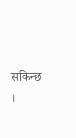सकिन्छ ।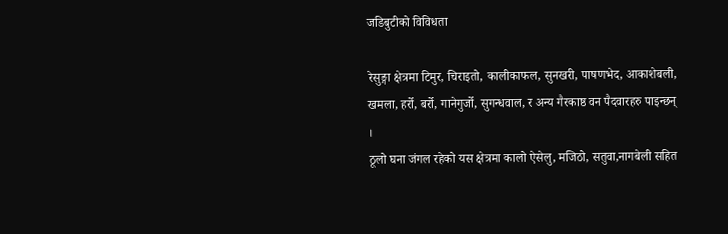जडिबुटीको विविधता

रेसुङ्गा क्षेत्रमा टिमुर, चिराइतो, कालीकाफल, सुनखरी, पाषणभेद, आकाशेबली, खमला, हर्रो, बर्रो, गानेगुर्जो, सुगन्धवाल, र अन्य गैरकाष्ठ वन पैदवारहरु पाइन्छन् ।
ठूलो घना जंगल रहेको यस क्षेत्रमा कालो ऐसेलु, मजिठो, सतुवा,नागबेली सहित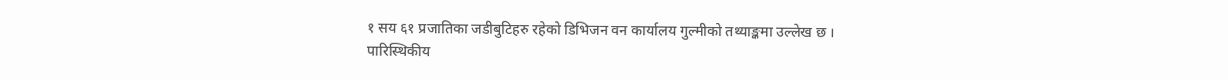१ सय ६१ प्रजातिका जडीबुटिहरु रहेको डिभिजन वन कार्यालय गुल्मीको तथ्याङ्कमा उल्लेख छ ।
पारिस्थिकीय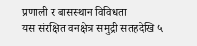प्रणाली र बासस्थान विविधता
यस संरक्षित वनक्षेत्र समुद्री सतहदेखि ५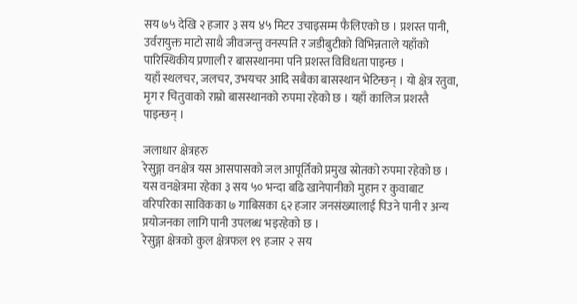सय ७५ देखि २ हजार ३ सय ४५ मिटर उचाइसम्म फैलिएको छ । प्रशस्त पानी, उर्वरायुक्त माटो साथै जीवजन्तु वनस्पति र जडीबुटीको विभिन्नताले यहाँको पारिस्थिकीय प्रणाली र बासस्थानमा पनि प्रशस्त विविधता पाइन्छ ।
यहाँ स्थलचर, जलचर, उभयचर आदि सबैका बासस्थान भेटिन्छन् । यो क्षेत्र रतुवा, मृग र चितुवाको राम्रो बासस्थानको रुपमा रहेको छ । यहाँ कालिज प्रशस्तै पाइन्छन् ।

जलाधार क्षेत्रहरु
रेसुङ्गा वनक्षेत्र यस आसपासको जल आपूर्तिको प्रमुख स्रोतको रुपमा रहेको छ । यस वनक्षेत्रमा रहेका ३ सय ५० भन्दा बढि खानेपानीको मुहान र कुवाबाट वरिपरिका साविकका ७ गाबिसका ६२ हजार जनसंख्यालाई पिउने पानी र अन्य प्रयोजनका लागि पानी उपलब्ध भइरहेको छ ।
रेसुङ्गा क्षेत्रको कुल क्षेत्रफल १९ हजार २ सय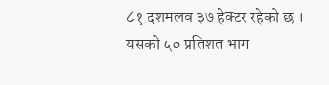८१ दशमलव ३७ हेक्टर रहेको छ । यसको ५० प्रतिशत भाग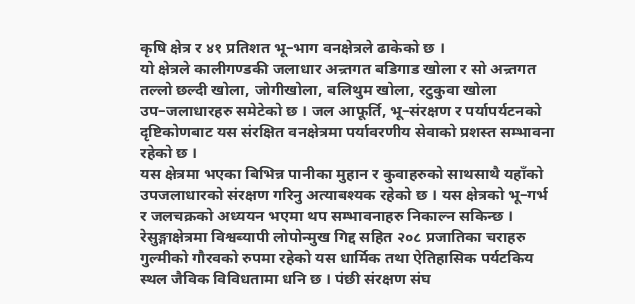कृषि क्षेत्र र ४१ प्रतिशत भू–भाग वनक्षेत्रले ढाकेको छ ।
यो क्षेत्रले कालीगण्डकी जलाधार अन्र्तगत बडिगाड खोला र सो अन्र्तगत तल्लो छल्दी खोला, जोगीखोला, बलिथुम खोला, रटुकुवा खोला उप–जलाधारहरु समेटेको छ । जल आफूर्ति, भू–संरक्षण र पर्यापर्यटनको दृष्टिकोणबाट यस संरक्षित वनक्षेत्रमा पर्यावरणीय सेवाको प्रशस्त सम्भावना रहेको छ ।
यस क्षेत्रमा भएका बिभिन्न पानीका मुहान र कुवाहरुको साथसाथै यहाँको उपजलाधारको संरक्षण गरिनु अत्याबश्यक रहेको छ । यस क्षेत्रको भू–गर्भ र जलचक्रको अध्ययन भएमा थप सम्भावनाहरु निकाल्न सकिन्छ ।
रेसुङ्गाक्षेत्रमा विश्वब्यापी लोपोन्मुख गिद्द सहित २०८ प्रजातिका चराहरु
गुल्मीको गौरवको रुपमा रहेको यस धार्मिक तथा ऐतिहासिक पर्यटकिय स्थल जैविक विविधतामा धनि छ । पंछी संरक्षण संघ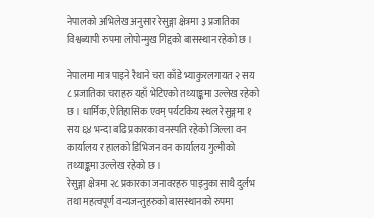नेपालको अभिलेख अनुसार रेसुङ्गा क्षेत्रमा ३ प्रजातिका विश्वब्यापी रुपमा लोपोन्मुख गिद्दको बासस्थान रहेको छ ।

नेपालमा मात्र पाइने रैथाने चरा काँडे भ्याकुरलगायत २ सय ८ प्रजातिका चराहरु यहाँ भेटिएको तथ्याङ्कमा उल्लेख रहेको छ । धार्मिक, ऐतिहासिक एवम् पर्यटकिय स्थल रेसुङ्गमा १ सय ६४ भन्दा बढि प्रकारका वनस्पति रहेको जिल्ला वन कार्यालय र हालको डिभिजन वन कार्यालय गुल्मीको तथ्याङ्कमा उल्लेख रहेको छ ।
रेसुङ्गा क्षेत्रमा २८ प्रकारका जनावरहरु पाइनुका साथै दुर्लभ तथा महत्वपूर्ण वन्यजन्तुहरुको बासस्थानको रुपमा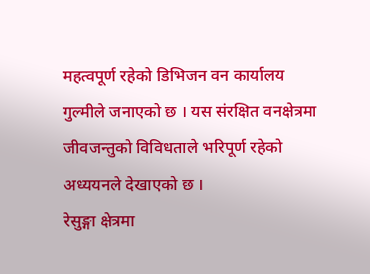महत्वपूर्ण रहेको डिभिजन वन कार्यालय गुल्मीले जनाएको छ । यस संरक्षित वनक्षेत्रमा जीवजन्तुको विविधताले भरिपूर्ण रहेको अध्ययनले देखाएको छ ।
रेसुङ्गा क्षेत्रमा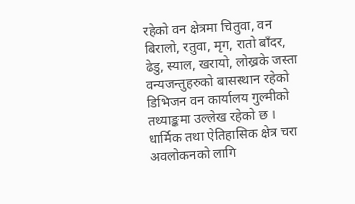रहेको वन क्षेत्रमा चितुवा, वन बिरालो, रतुवा, मृग, रातो बाँदर, ढेडु, स्याल, खरायो, लोख्रके जस्ता वन्यजन्तुहरुको बासस्थान रहेको डिभिजन वन कार्यालय गुल्मीको तथ्याङ्कमा उल्लेख रहेको छ । धार्मिक तथा ऐतिहासिक क्षेत्र चरा अवलोकनको लागि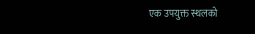एक उपयुक्त स्थलको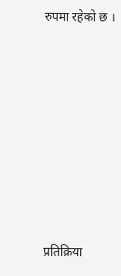रुपमा रहेको छ ।











प्रतिक्रिया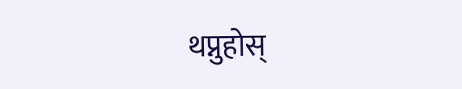थप्नुहोस्